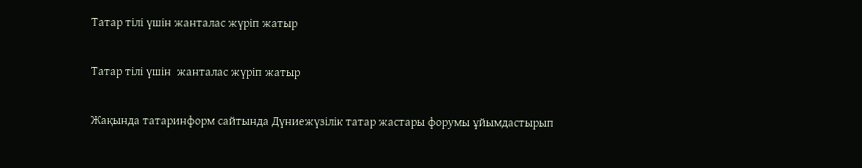Татар тілі үшін жанталас жүріп жатыр

Татар тілі үшін  жанталас жүріп жатыр

Жақында татаринформ сайтында Дүниежүзілік татар жастары форумы ұйымдастырып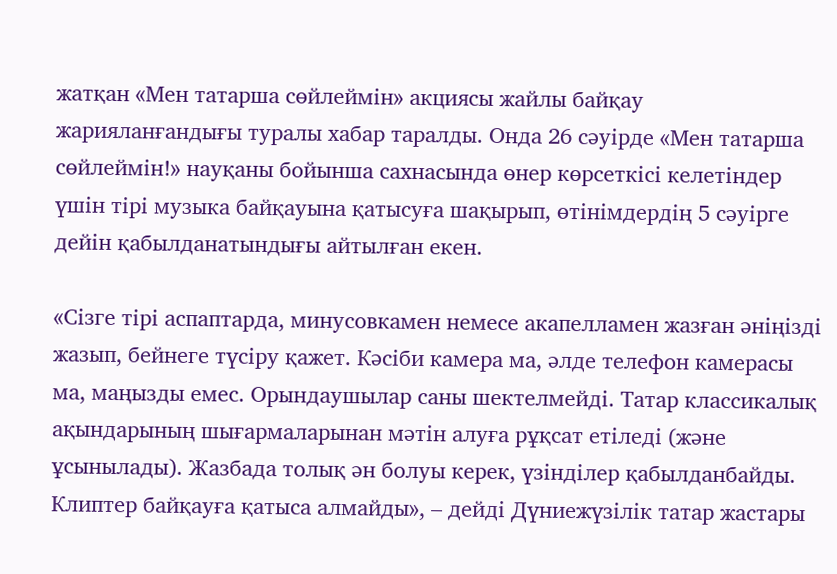жатқан «Мен татарша сөйлеймін» акциясы жайлы байқау жарияланғандығы туралы хабар таралды. Онда 26 сәуірде «Мен татарша сөйлеймін!» науқаны бойынша сахнасында өнер көрсеткісі келетіндер үшін тірі музыка байқауына қатысуға шақырып, өтінімдердің 5 сәуірге дейін қабылданатындығы айтылған екен.

«Сізге тірі аспаптарда, минусовкамен немесе акапелламен жазған әніңізді жазып, бейнеге түсіру қажет. Кәсіби камера ма, әлде телефон камерасы ма, маңызды емес. Орындаушылар саны шектелмейді. Татар классикалық ақындарының шығармаларынан мәтін алуға рұқсат етіледі (және ұсынылады). Жазбада толық ән болуы керек, үзінділер қабылданбайды. Клиптер байқауға қатыса алмайды», – дейді Дүниежүзілік татар жастары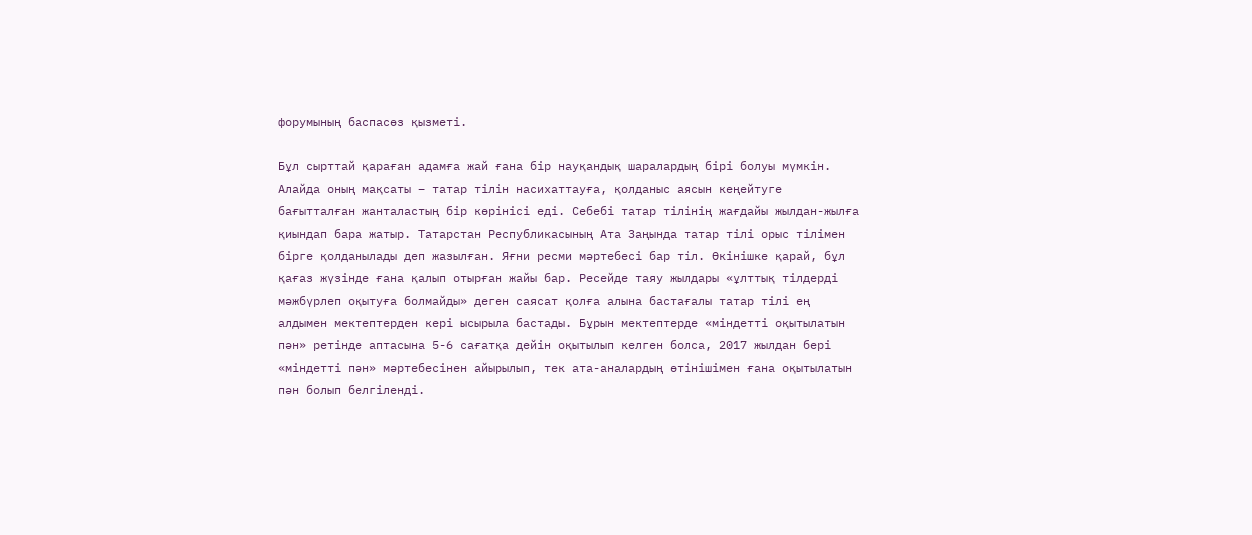форумының баспасөз қызметі.

Бұл сырттай қараған адамға жай ғана бір науқандық шаралардың бірі болуы мүмкін. Алайда оның мақсаты – татар тілін насихаттауға, қолданыс аясын кеңейтуге бағытталған жанталастың бір көрінісі еді. Себебі татар тілінің жағдайы жылдан-жылға қиындап бара жатыр. Татарстан Республикасының Ата Заңында татар тілі орыс тілімен бірге қолданылады деп жазылған. Яғни ресми мәртебесі бар тіл. Өкінішке қарай, бұл қағаз жүзінде ғана қалып отырған жайы бар. Ресейде таяу жылдары «ұлттық тілдерді мәжбүрлеп оқытуға болмайды» деген саясат қолға алына бастағалы татар тілі ең алдымен мектептерден кері ысырыла бастады. Бұрын мектептерде «міндетті оқытылатын пән» ретінде аптасына 5-6 сағатқа дейін оқытылып келген болса, 2017 жылдан бері «міндетті пән» мәртебесінен айырылып, тек ата-аналардың өтінішімен ғана оқытылатын пән болып белгіленді.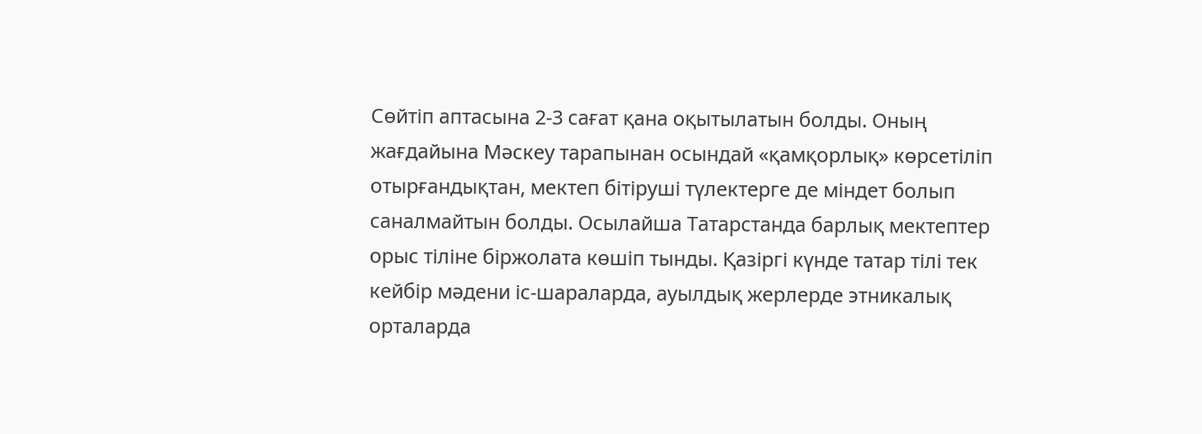Сөйтіп аптасына 2-3 сағат қана оқытылатын болды. Оның жағдайына Мәскеу тарапынан осындай «қамқорлық» көрсетіліп отырғандықтан, мектеп бітіруші түлектерге де міндет болып саналмайтын болды. Осылайша Татарстанда барлық мектептер орыс тіліне біржолата көшіп тынды. Қазіргі күнде татар тілі тек кейбір мәдени іс-шараларда, ауылдық жерлерде этникалық орталарда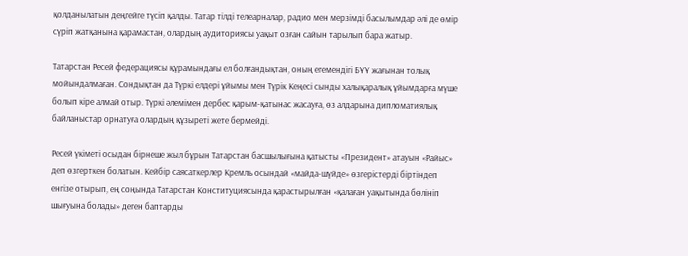қолданылатын деңгейге түсіп қалды. Татар тілді телеарналар, радио мен мерзімді басылымдар әлі де өмір сүріп жатқанына қарамастан, олардың аудиториясы уақыт озған сайын тарылып бара жатыр.

Татарстан Ресей федерациясы құрамындағы ел болғандықтан, оның егемендігі БҰҰ жағынан толық мойындалмаған. Сондықтан да Түркі елдері ұйымы мен Түрік Кеңесі сынды халықаралық ұйымдарға мүше болып кіре алмай отыр. Түркі әлемімен дербес қарым-қатынас жасауға, өз алдарына дипломатиялық байланыстар орнатуға олардың құзыреті жете бермейді.

Ресей үкіметі осыдан бірнеше жыл бұрын Татарстан басшылығына қатысты «Президент» атауын «Райыс» деп өзгерткен болатын. Кейбір саясаткерлер Кремль осындай «майда-шүйде» өзгерістерді біртіндеп енгізе отырып, ең соңында Татарстан Конституциясында қарастырылған «қалаған уақытында бөлініп шығуына болады» деген баптарды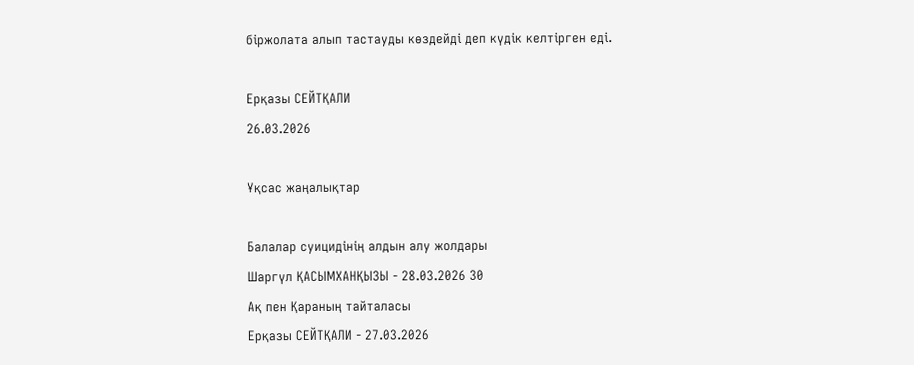біржолата алып тастауды көздейді деп күдік келтірген еді.

Ерқазы СЕЙТҚАЛИ
26.03.2026

Ұқсас жаңалықтар

Балалар суицидінің алдын алу жолдары
Шаргүл ҚАСЫМХАНҚЫЗЫ - 28.03.2026 30
Ақ пен Қараның тайталасы
Ерқазы СЕЙТҚАЛИ - 27.03.2026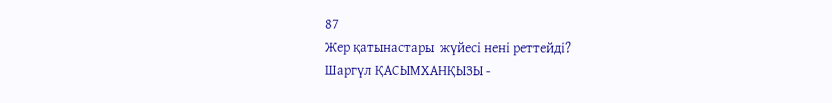87
Жер қатынастары  жүйесі нені реттейді?
Шаргүл ҚАСЫМХАНҚЫЗЫ -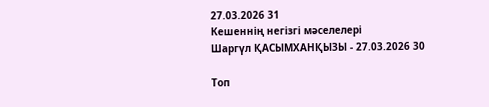27.03.2026 31
Кешеннің негізгі мәселелері
Шаргүл ҚАСЫМХАНҚЫЗЫ - 27.03.2026 30

Топ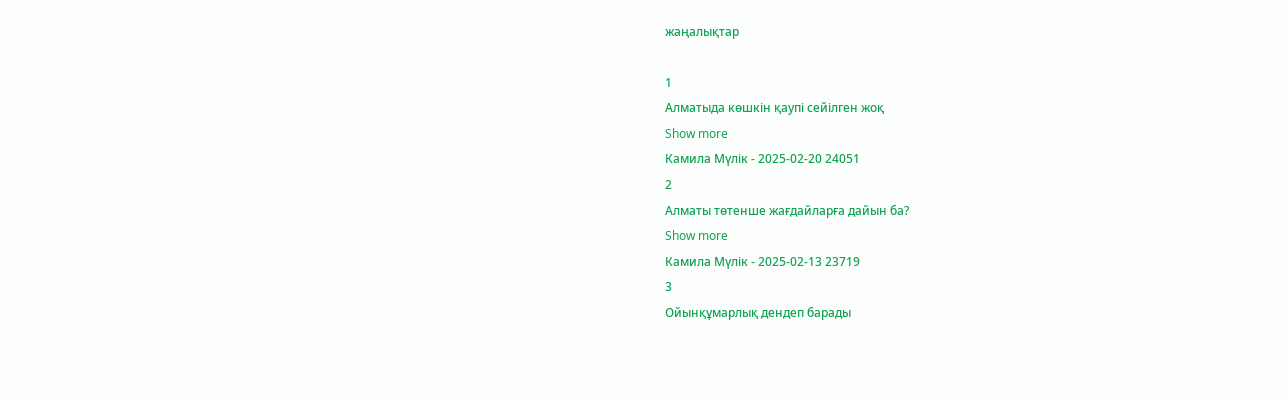жаңалықтар

1
Алматыда көшкін қаупі сейілген жоқ
Show more
Камила Мүлік - 2025-02-20 24051
2
Алматы төтенше жағдайларға дайын ба?
Show more
Камила Мүлік - 2025-02-13 23719
3
Ойынқұмарлық дендеп барады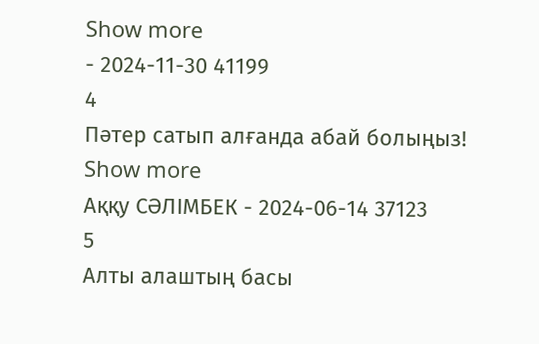Show more
- 2024-11-30 41199
4
Пәтер сатып алғанда абай болыңыз!
Show more
Аққу СӘЛІМБЕК - 2024-06-14 37123
5
Алты алаштың басы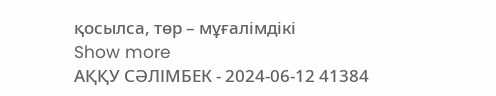қосылса, төр – мұғалімдікі
Show more
АҚҚУ СӘЛІМБЕК - 2024-06-12 41384